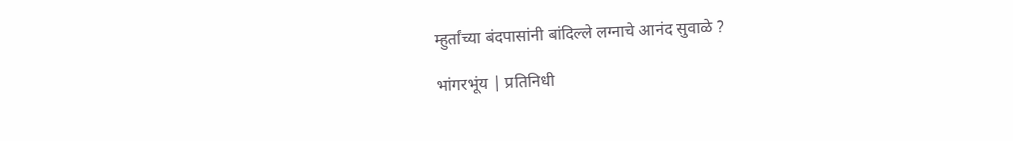म्हुर्तांच्या बंदपासांनी बांदिल्ले लग्नाचे आनंद सुवाळे ?

भांगरभूंय | प्रतिनिधी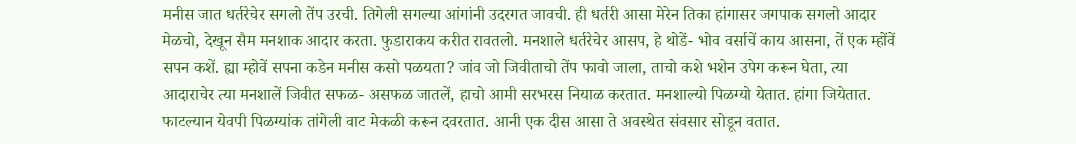मनीस जात धर्तरेचेर सगलो तेंप उरची. तिगेली सगल्या आंगांनी उदरगत जावची. ही धर्तरी आसा मेरेन तिका हांगासर जगपाक सगलो आदार मेळचो, देखून सैम मनशाक आदार करता. फुडाराकय करीत रावतलो. मनशाले धर्तरेचेर आसप, हे थोडें- भोव वर्साचें काय आसना, तें एक म्होंवें सपन कशें. ह्या म्होवें सपना कडेन मनीस कसो पळयता? जांव जो जिवीताचो तेंप फावो जाला, ताचो कशे भशेन उपेग करून घेता, त्या आदाराचेर त्या मनशालें जिवीत सफळ- असफळ जातलें, हाचो आमी सरभरस नियाळ करतात. मनशाल्यो पिळग्यो येतात. हांगा जियेतात. फाटल्यान येवपी पिळग्यांक तांगेली वाट मेकळी करून दवरतात. आनी एक दीस आसा ते अवस्थेत संवसार सोडून वतात.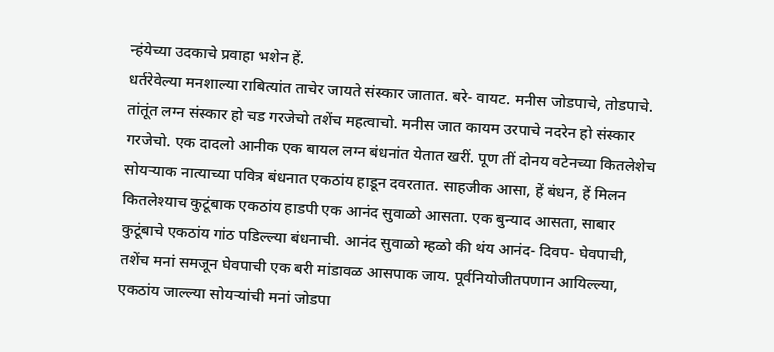न्हंयेच्या उदकाचे प्रवाहा भशेन हें.
धर्तरेवेल्या मनशाल्या राबित्यांत ताचेर जायते संस्कार जातात. बरे- वायट. मनीस जोडपाचे, तोडपाचे. तांतूंत लग्न संस्कार हो चड गरजेचो तशेंच महत्वाचो. मनीस जात कायम उरपाचे नदरेन हो संस्कार गरजेचो. एक दादलो आनीक एक बायल लग्न बंधनांत येतात खरीं. पूण तीं दोनय वटेनच्या कितलेशेच सोयऱ्याक नात्याच्या पवित्र बंधनात एकठांय हाडून दवरतात. साहजीक आसा, हें बंधन, हें मिलन कितलेश्याच कुटूंबाक एकठांय हाडपी एक आनंद सुवाळो आसता. एक बुन्याद आसता, साबार कुटूंबाचे एकठांय गांठ पडिल्ल्या बंधनाची. आनंद सुवाळो म्हळो की थंय आनंद- दिवप- घेवपाची, तशेंच मनां समजून घेवपाची एक बरी मांडावळ आसपाक जाय. पूर्वनियोजीतपणान आयिल्ल्या, एकठांय जाल्ल्या सोयऱ्यांची मनां जोडपा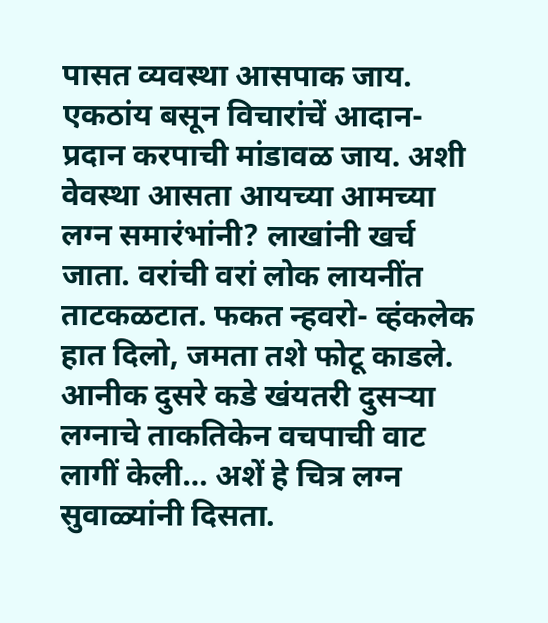पासत व्यवस्था आसपाक जाय. एकठांय बसून विचारांचें आदान- प्रदान करपाची मांडावळ जाय. अशी वेवस्था आसता आयच्या आमच्या लग्न समारंभांनी? लाखांनी खर्च जाता. वरांची वरां लोक लायनींत ताटकळटात. फकत न्हवरो- व्हंकलेक हात दिलो, जमता तशे फोटू काडले. आनीक दुसरे कडे खंयतरी दुसऱ्या लग्नाचे ताकतिकेन वचपाची वाट लागीं केली… अशें हे चित्र लग्न सुवाळ्यांनी दिसता.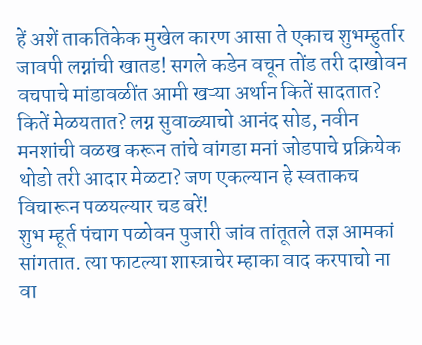हें अशें ताकतिकेक मुखेल कारण आसा ते एकाच शुभम्हुर्तार जावपी लग्नांची खातड! सगले कडेन वचून तोंड तरी दाखोवन वचपाचे मांडावळींत आमी खऱ्या अर्थान कितें सादतात? कितें मेळयतात? लग्न सुवाळ्याचो आनंद सोड, नवीन मनशांची वळख करून तांचे वांगडा मनां जोडपाचे प्रक्रियेक थोडो तरी आदार मेळटा? जण एकल्यान हे स्वताकच विचारून पळयल्यार चड बरें!
शुभ म्हूर्त पंचाग पळोवन पुजारी जांव तांतूतले तज्ञ आमकां सांगतात. त्या फाटल्या शास्त्राचेर म्हाका वाद करपाचो ना वा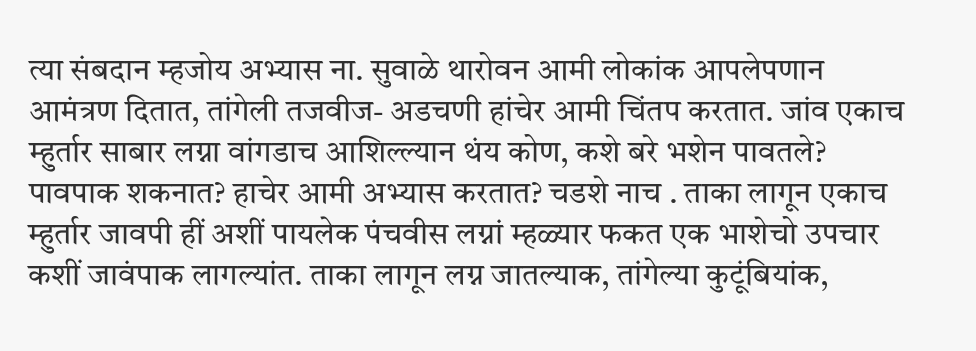त्या संबदान म्हजोय अभ्यास ना. सुवाळे थारोवन आमी लोकांक आपलेपणान आमंत्रण दितात, तांगेली तजवीज- अडचणी हांचेर आमी चिंतप करतात. जांव एकाच म्हुर्तार साबार लग्ना वांगडाच आशिल्ल्यान थंय कोण, कशे बरे भशेन पावतले? पावपाक शकनात? हाचेर आमी अभ्यास करतात? चडशे नाच . ताका लागून एकाच म्हुर्तार जावपी हीं अशीं पायलेक पंचवीस लग्नां म्हळ्यार फकत एक भाशेचो उपचार कशीं जावंपाक लागल्यांत. ताका लागून लग्न जातल्याक, तांगेल्या कुटूंबियांक,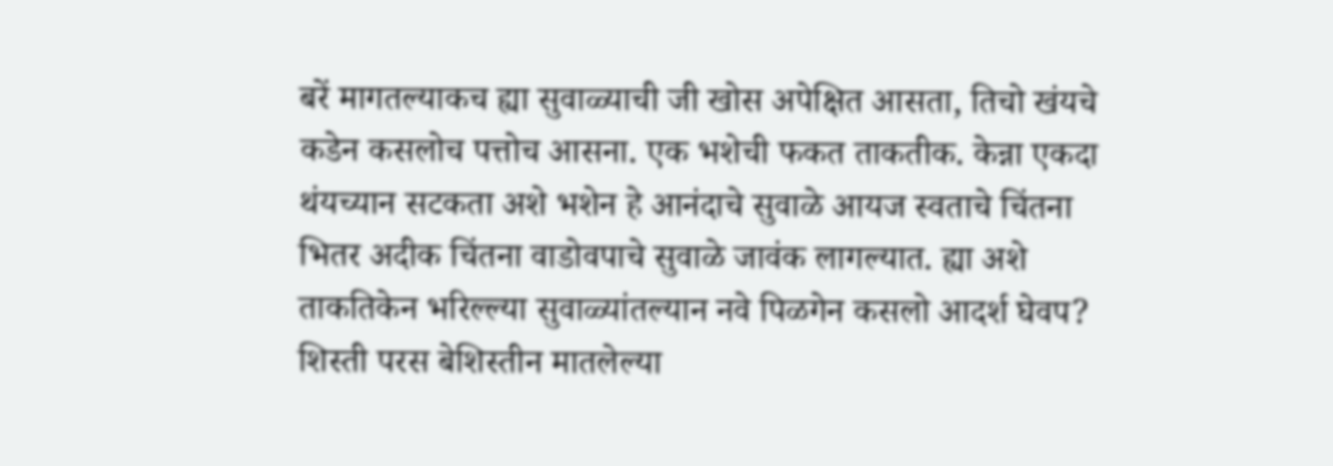बरें मागतल्याकच ह्या सुवाळ्याची जी खोस अपेक्षित आसता, तिचो खंयचे कडेन कसलोच पत्तोच आसना. एक भशेची फकत ताकतीक. केन्ना एकदा थंयच्यान सटकता अशे भशेन हे आनंदाचे सुवाळे आयज स्वताचे चिंतना भितर अदीक चिंतना वाडोवपाचे सुवाळे जावंक लागल्यात. ह्या अशे ताकतिकेन भरिल्ल्या सुवाळ्यांतल्यान नवे पिळगेन कसलो आदर्श घेवप? शिस्ती परस बेशिस्तीन मातलेल्या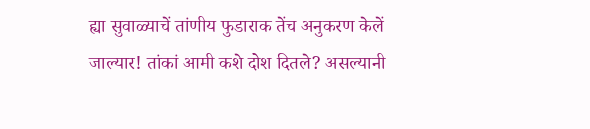ह्या सुवाळ्याचें तांणीय फुडाराक तेंच अनुकरण केलें जाल्यार! तांकां आमी कशे दोश दितले? असल्यानी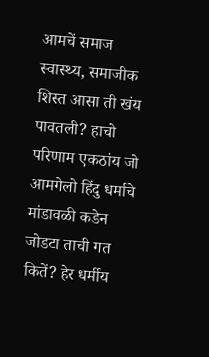आमचें समाज स्वास्थ्य, समाजीक शिस्त आसा ती खंय पावतली? हाचो परिणाम एकठांय जो आमगेलो हिंदु धर्माचे मांडावळी कडेन जोडटा ताची गत कितें? हेर धर्मीय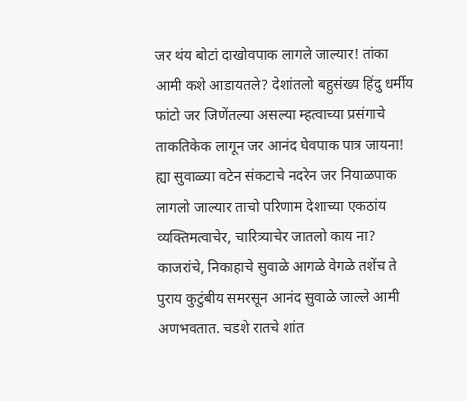जर थंय बोटां दाखोवपाक लागले जाल्यार! तांका आमी कशे आडायतले? देशांतलो बहुसंख्य हिंदु धर्मीय फांटो जर जिणेंतल्या असल्या म्हत्वाच्या प्रसंगाचे ताकतिकेक लागून जर आनंद घेवपाक पात्र जायना! ह्या सुवाळ्या वटेन संकटाचे नदरेन जर नियाळपाक लागलो जाल्यार ताचो परिणाम देशाच्या एकठांय व्यक्तिमत्वाचेर, चारित्र्याचेर जातलो काय ना? काजरांचे, निकाहाचे सुवाळे आगळे वेगळे तशेंच ते पुराय कुटुंबीय समरसून आनंद सुवाळे जाल्ले आमी अणभवतात. चडशे रातचे शांत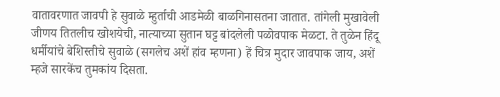वातावरणात जावपी हे सुवाळे म्हुर्ताची आडमेळी बाळगिनासतना जातात. तांगेली मुखावेली जीणय तितलीच खोशयेची, नात्याच्या सुतान घट्ट बांदलेली पळोवपाक मेळटा. ते तुळेन हिंदू धर्मीयांचे बेशिस्तीचे सुवाळे (सगलेच अशें हांव म्हणना) हें चित्र मुदार जावपाक जाय, अशें म्हजे सारकेंच तुमकांय दिसता.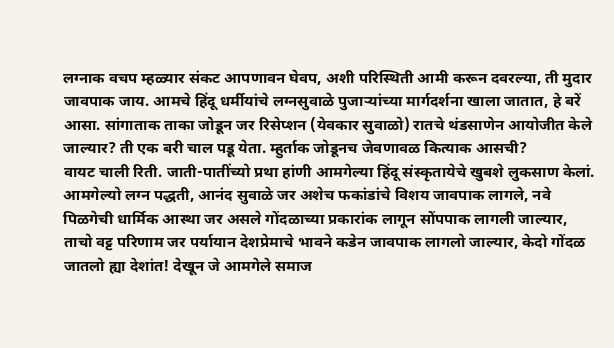लग्नाक वचप म्हळ्यार संकट आपणावन घेवप, अशी परिस्थिती आमी करून दवरल्या, ती मुदार जावपाक जाय. आमचे हिंदू धर्मीयांचे लग्नसुवाळे पुजाऱ्यांच्या मार्गदर्शना खाला जातात, हे बरें आसा. सांगाताक ताका जोडून जर रिसेप्शन (येवकार सुवाळो) रातचे थंडसाणेन आयोजीत केले जाल्यार? ती एक बरी चाल पडू येता. म्हुर्ताक जोडूनच जेवणावळ कित्याक आसची?
वायट चाली रिती. जाती-पातींच्यो प्रथा हांणी आमगेल्या हिंदू संस्कृतायेचे खुबशे लुकसाण केलां. आमगेल्यो लग्न पद्धती, आनंद सुवाळे जर अशेच फकांडांचे विशय जावपाक लागले, नवे पिळगेची धार्मिक आस्था जर असले गोंदळाच्या प्रकारांक लागून सोंपपाक लागली जाल्यार, ताचो वट्ट परिणाम जर पर्यायान देशप्रेमाचे भावने कडेन जावपाक लागलो जाल्यार, केदो गोंदळ जातलो ह्या देशांत! देखून जे आमगेले समाज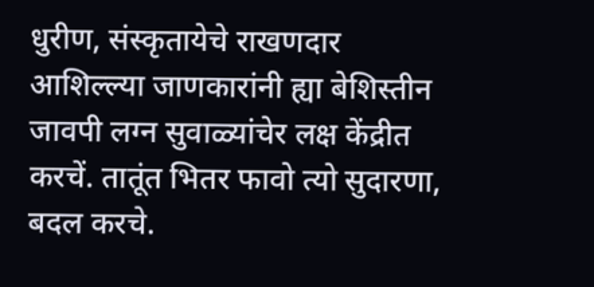धुरीण, संस्कृतायेचे राखणदार आशिल्ल्या जाणकारांनी ह्या बेशिस्तीन जावपी लग्न सुवाळ्यांचेर लक्ष केंद्रीत करचें. तातूंत भितर फावो त्यो सुदारणा, बदल करचे.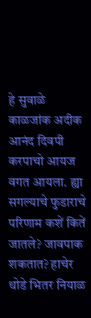हे सुवाळे काळजांक अदीक आनंद दिवपी करपाचो आयज वगत आयला. ह्या सगल्याचे फुडाराचे परिणाम कशें कितें जातले? जावपाक शकतात? हाचेर थोडे भितर नियाळ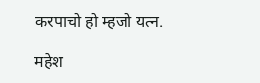करपाचो हो म्हजो यत्न.

महेश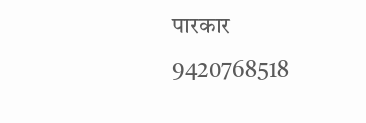पारकार
9420768518